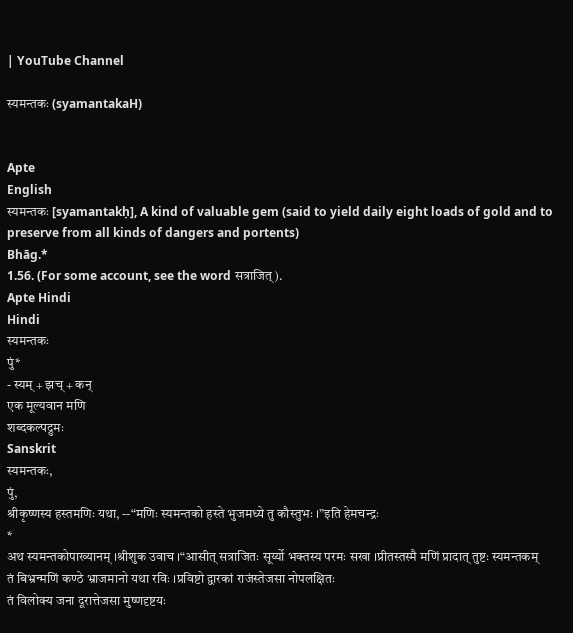| YouTube Channel

स्यमन्तकः (syamantakaH)


Apte
English
स्यमन्तकः [syamantakḥ], A kind of valuable gem (said to yield daily eight loads of gold and to preserve from all kinds of dangers and portents)
Bhāg.*
1.56. (For some account, see the word सत्राजित्).
Apte Hindi
Hindi
स्यमन्तकः
पुं*
- स्यम् + झच् + कन्
एक मूल्यवान मणि
शब्दकल्पद्रुमः
Sanskrit
स्यमन्तकः,
पुं,
श्रीकृष्णस्य हस्तमणिः यथा, --“मणिः स्यमन्तको हस्ते भुजमध्ये तु कौस्तुभः ।”इति हेमचन्द्रः
*
अथ स्यमन्तकोपाख्यानम् ।श्रीशुक उवाच ।“आसीत् सत्राजितः सूर्य्यो भक्तस्य परमः सखा ।प्रीतस्तस्मै मणिं प्रादात् तुष्टः स्यमन्तकम्
तं बिभ्रन्मणिं कण्ठे भ्राजमानो यथा रविः ।प्रविष्टो द्वारकां राजंस्तेजसा नोपलक्षितः
तं विलोक्य जना दूरात्तेजसा मुष्णदृष्टयः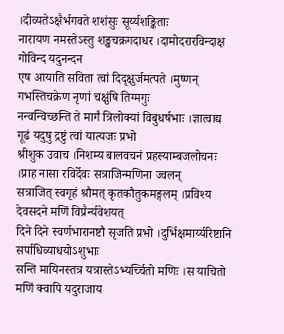।दीव्यतेऽक्षैर्भगवते शशंसुः सूर्य्यशङ्किताः
नारायण नमस्तेऽस्तु शङ्खचक्रगदाधर ।दामोदरारविन्दाक्ष गोविन्द यदुनन्दन
एष आयाति सविता त्वां दिदृक्षुर्जमत्पते ।मुष्णन् गभस्तिचक्रेण नृणां चक्षुंषि तिग्मगुः
नन्वन्विच्छन्ति ते मार्गं त्रिलोक्यां विबुधर्षभाः ।ज्ञात्वाद्य गूढं यदुषु द्रष्टुं त्वां यात्यजः प्रभो
श्रीशुक उवाच ।निशम्य बालवचनं प्रहस्याम्बजलोचनः ।प्राह नासा रविर्देवः सत्राजिन्मणिना ज्वलन्
सत्राजित् स्वगृहं श्रौमत् कृतकौतुकमङ्गलम् ।प्रविश्य देवसदने मणिं विप्रैर्न्यवेशयत्
दिने दिने स्वर्णभारानष्टौ सृजति प्रभो ।दुर्भिक्षमार्य्यरिष्टानि सर्पाधिव्याधयोऽशुभाः
सन्ति मायिनस्तत्र यत्रास्तेऽभ्यर्च्चितो मणिः ।स याचितो मणिं क्वापि यदुराजाय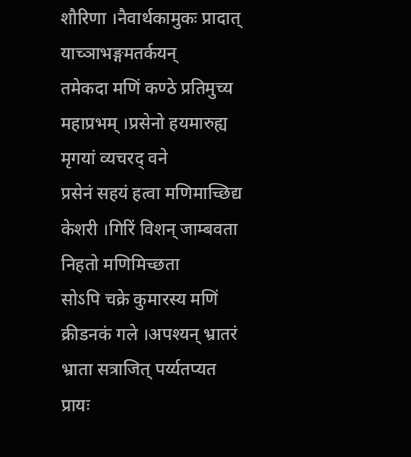शौरिणा ।नैवार्थकामुकः प्रादात् याच्ञाभङ्गमतर्कयन्
तमेकदा मणिं कण्ठे प्रतिमुच्य महाप्रभम् ।प्रसेनो हयमारुह्य मृगयां व्यचरद् वने
प्रसेनं सहयं हत्वा मणिमाच्छिद्य केशरी ।गिरिं विशन् जाम्बवता निहतो मणिमिच्छता
सोऽपि चक्रे कुमारस्य मणिं क्रीडनकं गले ।अपश्यन् भ्रातरं भ्राता सत्राजित् पर्य्यतप्यत
प्रायः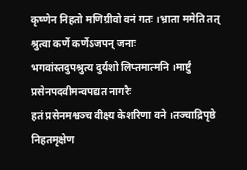कृष्णेन निहतो मणिग्रीवो वनं गतः ।भ्राता ममेति तत् श्रुत्वा कर्णे कर्णेऽजपन् जनाः
भगवांस्तदुपश्रुत्य दुर्यशो लिप्तमात्मनि ।मार्ष्टुं प्रसेनपदवीमन्वपद्यत नागरैः
हतं प्रसेनमश्वञ्च वीक्ष्य केशरिणा वने ।तञ्चाद्रिपृष्ठे निहतमृक्षेण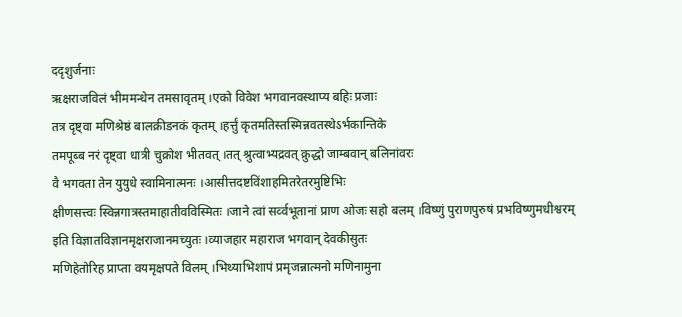ददृशुर्जनाः
ऋक्षराजविलं भीममन्धेन तमसावृतम् ।एको विवेश भगवानवस्थाप्य बहिः प्रजाः
तत्र दृष्ट्वा मणिश्रेष्ठं बालक्रीडनकं कृतम् ।हर्त्तुं कृतमतिस्तस्मिन्नवतस्थेऽर्भकान्तिके
तमपूब्ब नरं दृष्ट्वा धात्री चुक्रोश भीतवत् ।तत् श्रुत्वाभ्यद्रवत् क्रुद्धो जाम्बवान् बलिनांवरः
वै भगवता तेन युयुधे स्वामिनात्मनः ।आसीत्तदष्टविंशाहमितरेतरमुष्टिभिः
क्षीणसत्त्वः स्विन्नगात्रस्तमाहातीवविस्मितः ।जाने त्वां सर्व्वभूतानां प्राण ओजः सहो बलम् ।विष्णुं पुराणपुरुषं प्रभविष्णुमधीश्वरम्
इति विज्ञातविज्ञानमृक्षराजानमच्युतः ।व्याजहार महाराज भगवान् देवकीसुतः
मणिहेतोरिह प्राप्ता वयमृक्षपते विलम् ।भिथ्याभिशापं प्रमृजन्नात्मनो मणिनामुना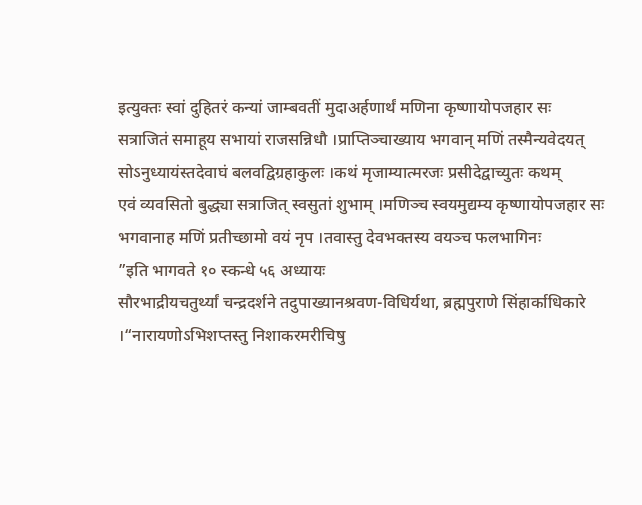इत्युक्तः स्वां दुहितरं कन्यां जाम्बवतीं मुदाअर्हणार्थं मणिना कृष्णायोपजहार सः
सत्राजितं समाहूय सभायां राजसन्निधौ ।प्राप्तिञ्चाख्याय भगवान् मणिं तस्मैन्यवेदयत्
सोऽनुध्यायंस्तदेवाघं बलवद्विग्रहाकुलः ।कथं मृजाम्यात्मरजः प्रसीदेद्वाच्युतः कथम्
एवं व्यवसितो बुद्ध्या सत्राजित् स्वसुतां शुभाम् ।मणिञ्च स्वयमुद्यम्य कृष्णायोपजहार सः
भगवानाह मणिं प्रतीच्छामो वयं नृप ।तवास्तु देवभक्तस्य वयञ्च फलभागिनः
”इति भागवते १० स्कन्धे ५६ अध्यायः
सौरभाद्रीयचतुर्थ्यां चन्द्रदर्शने तदुपाख्यानश्रवण-विधिर्यथा, ब्रह्मपुराणे सिंहार्काधिकारे ।“नारायणोऽभिशप्तस्तु निशाकरमरीचिषु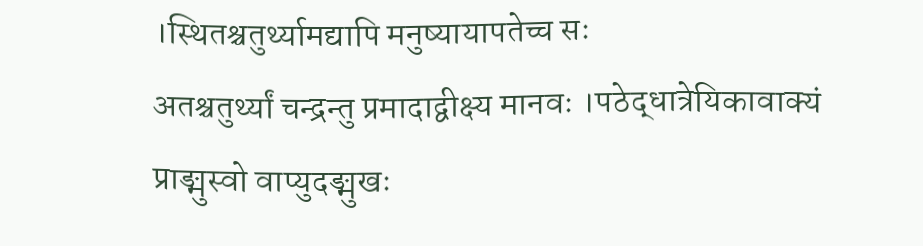।स्थितश्चतुर्थ्यामद्यापि मनुष्यायापतेच्च सः
अतश्चतुर्थ्यां चन्द्रन्तु प्रमादाद्वीक्ष्य मानवः ।पठेद्धात्रेयिकावाक्यं प्राङ्मुस्वो वाप्युदङ्मुखः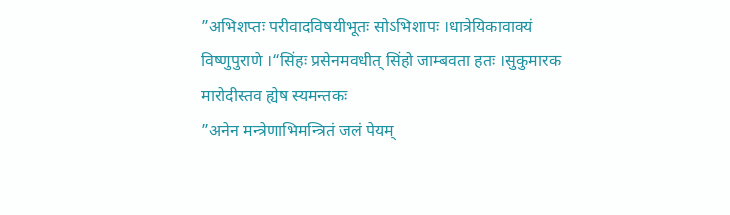”अभिशप्तः परीवादविषयीभूतः सोऽभिशापः ।धात्रेयिकावाक्यं विष्णुपुराणे ।“सिंहः प्रसेनमवधीत् सिंहो जाम्बवता हतः ।सुकुमारक मारोदीस्तव ह्येष स्यमन्तकः
”अनेन मन्त्रेणाभिमन्त्रितं जलं पेयम्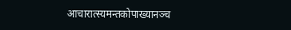आचारात्स्यमन्तकोपाख्यानञ्च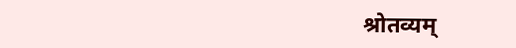श्रोतव्यम्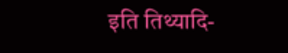इति तिथ्यादि-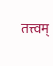तत्त्वम्